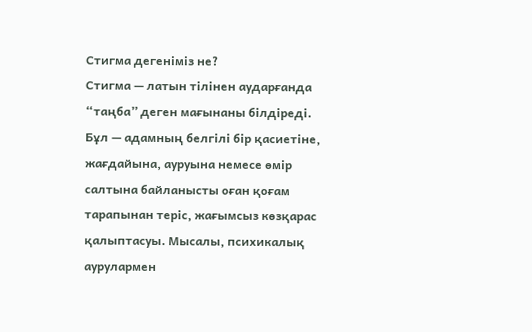Стигма дегеніміз не?
Стигма — латын тілінен аударғанда “таңба” деген мағынаны білдіреді. Бұл — адамның белгілі бір қасиетіне, жағдайына, ауруына немесе өмір салтына байланысты оған қоғам тарапынан теріс, жағымсыз көзқарас қалыптасуы. Мысалы, психикалық аурулармен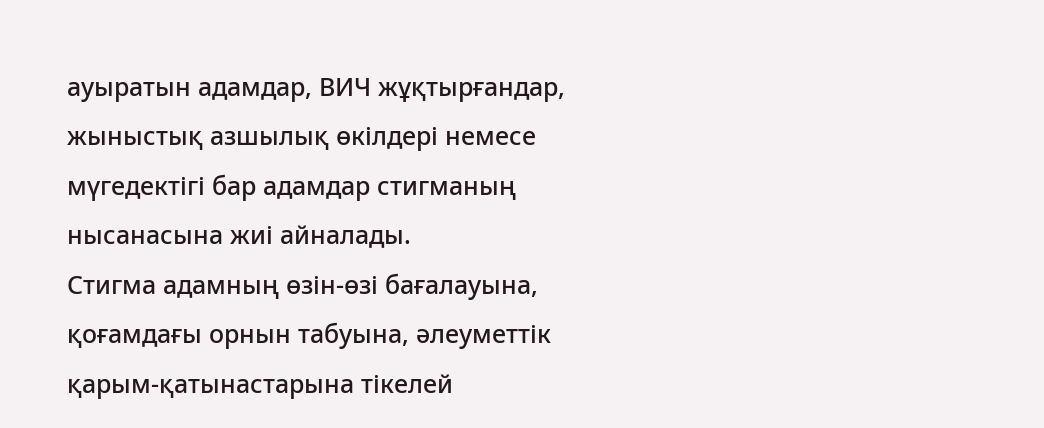ауыратын адамдар, ВИЧ жұқтырғандар, жыныстық азшылық өкілдері немесе мүгедектігі бар адамдар стигманың нысанасына жиі айналады.
Стигма адамның өзін-өзі бағалауына, қоғамдағы орнын табуына, әлеуметтік қарым-қатынастарына тікелей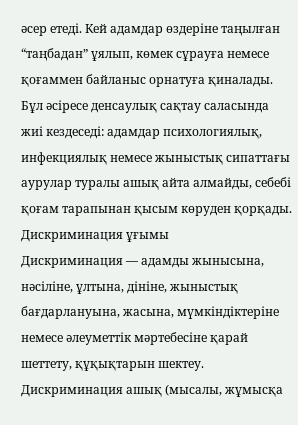әсер етеді. Кей адамдар өздеріне таңылған “таңбадан” ұялып, көмек сұрауға немесе қоғаммен байланыс орнатуға қиналады. Бұл әсіресе денсаулық сақтау саласында жиі кездеседі: адамдар психологиялық, инфекциялық немесе жыныстық сипаттағы аурулар туралы ашық айта алмайды, себебі қоғам тарапынан қысым көруден қорқады.
Дискриминация ұғымы
Дискриминация — адамды жынысына, нәсіліне, ұлтына, дініне, жыныстық бағдарлануына, жасына, мүмкіндіктеріне немесе әлеуметтік мәртебесіне қарай шеттету, құқықтарын шектеу. Дискриминация ашық (мысалы, жұмысқа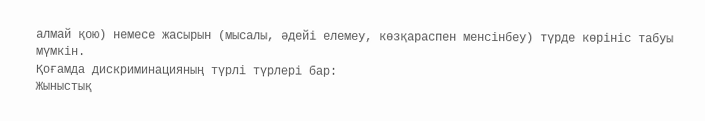алмай қою) немесе жасырын (мысалы, әдейі елемеу, көзқараспен менсінбеу) түрде көрініс табуы мүмкін.
Қоғамда дискриминацияның түрлі түрлері бар:
Жыныстық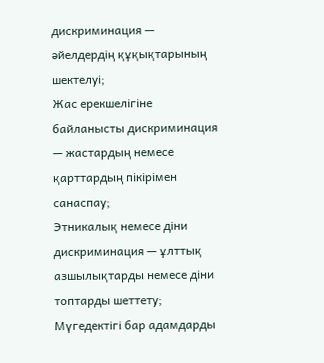дискриминация — әйелдердің құқықтарының шектелуі;
Жас ерекшелігіне байланысты дискриминация — жастардың немесе қарттардың пікірімен санаспау;
Этникалық немесе діни дискриминация — ұлттық азшылықтарды немесе діни топтарды шеттету;
Мүгедектігі бар адамдарды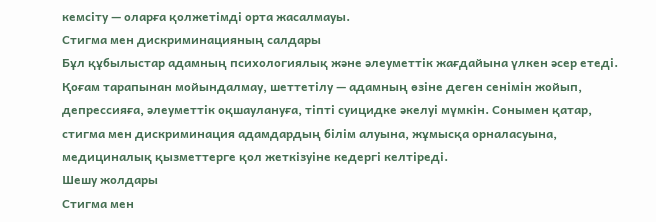кемсіту — оларға қолжетімді орта жасалмауы.
Стигма мен дискриминацияның салдары
Бұл құбылыстар адамның психологиялық және әлеуметтік жағдайына үлкен әсер етеді. Қоғам тарапынан мойындалмау, шеттетілу — адамның өзіне деген сенімін жойып, депрессияға, әлеуметтік оқшаулануға, тіпті суицидке әкелуі мүмкін. Сонымен қатар, стигма мен дискриминация адамдардың білім алуына, жұмысқа орналасуына, медициналық қызметтерге қол жеткізуіне кедергі келтіреді.
Шешу жолдары
Стигма мен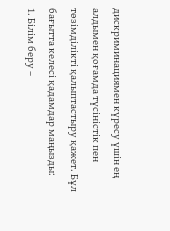дискриминациямен күресу үшін ең алдымен қоғамда түсіністік пен төзімділікті қалыптастыру қажет. Бұл бағытта келесі қадамдар маңызды:
1. Білім беру –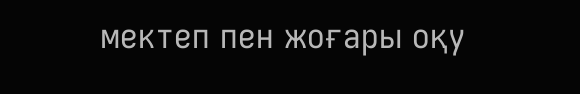мектеп пен жоғары оқу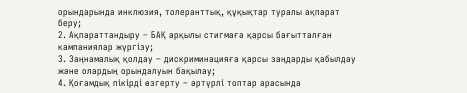орындарында инклюзия, толеранттық, құқықтар туралы ақпарат беру;
2. Ақпараттандыру – БАҚ арқылы стигмаға қарсы бағытталған кампаниялар жүргізу;
3. Заңнамалық қолдау – дискриминацияға қарсы заңдарды қабылдау және олардың орындалуын бақылау;
4. Қоғамдық пікірді өзгерту – әртүрлі топтар арасында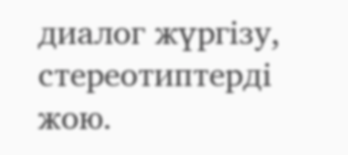диалог жүргізу, стереотиптерді жою.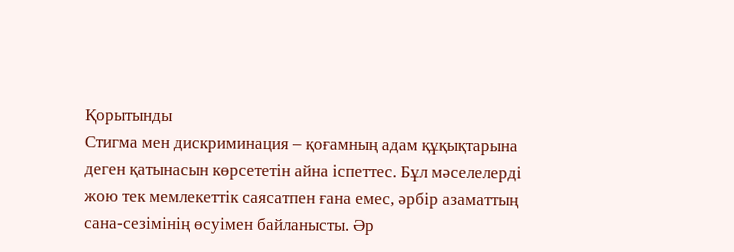Қорытынды
Стигма мен дискриминация – қоғамның адам құқықтарына деген қатынасын көрсететін айна іспеттес. Бұл мәселелерді жою тек мемлекеттік саясатпен ғана емес, әрбір азаматтың сана-сезімінің өсуімен байланысты. Әр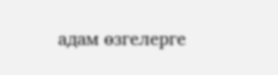адам өзгелерге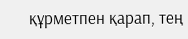құрметпен қарап, тең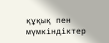құқық пен мүмкіндіктер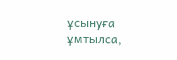ұсынуға ұмтылса,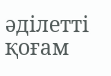әділетті қоғам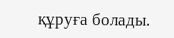құруға болады.